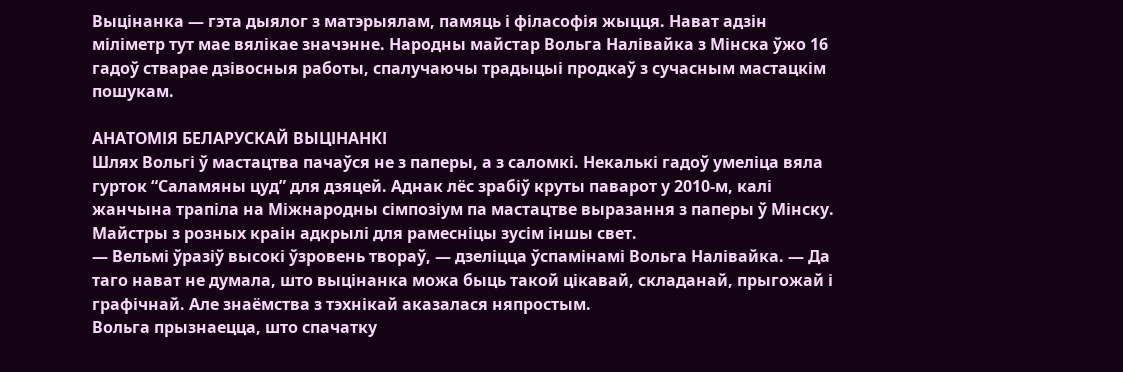Выцінанка — гэта дыялог з матэрыялам, памяць і філасофія жыцця. Нават адзін міліметр тут мае вялікае значэнне. Народны майстар Вольга Налівайка з Мінска ўжо 16 гадоў стварае дзівосныя работы, спалучаючы традыцыі продкаў з сучасным мастацкім пошукам.

АНАТОМІЯ БЕЛАРУСКАЙ ВЫЦІНАНКІ
Шлях Вольгі ў мастацтва пачаўся не з паперы, а з саломкі. Некалькі гадоў умеліца вяла гурток “Саламяны цуд” для дзяцей. Аднак лёс зрабіў круты паварот у 2010-м, калі жанчына трапіла на Міжнародны сімпозіум па мастацтве выразання з паперы ў Мінску. Майстры з розных краін адкрылі для рамесніцы зусім іншы свет.
— Вельмі ўразіў высокі ўзровень твораў, — дзеліцца ўспамінамі Вольга Налівайка. — Да таго нават не думала, што выцінанка можа быць такой цікавай, складанай, прыгожай і графічнай. Але знаёмства з тэхнікай аказалася няпростым.
Вольга прызнаецца, што спачатку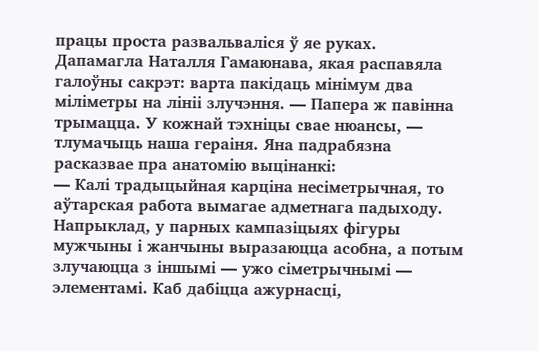працы проста развальваліся ў яе руках. Дапамагла Наталля Гамаюнава, якая распавяла галоўны сакрэт: варта пакідаць мінімум два міліметры на лініі злучэння. — Папера ж павінна трымацца. У кожнай тэхніцы свае нюансы, — тлумачыць наша гераіня. Яна падрабязна расказвае пра анатомію выцінанкі:
— Калі традыцыйная карціна несіметрычная, то аўтарская работа вымагае адметнага падыходу. Напрыклад, у парных кампазіцыях фігуры мужчыны і жанчыны выразаюцца асобна, а потым злучаюцца з іншымі — ужо сіметрычнымі — элементамі. Каб дабіцца ажурнасці,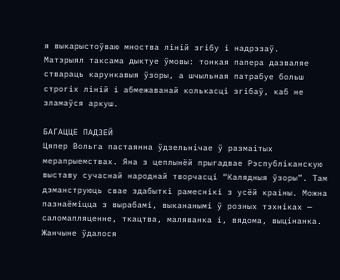я выкарыстоўваю мноства ліній згібу і надрэзаў.
Матэрыял таксама дыктуе ўмовы: тонкая папера дазваляе ствараць карункавыя ўзоры, а шчыльная патрабуе больш строгіх ліній і абмежаванай колькасці згібаў, каб не зламаўся аркуш.

БАГАЦЦЕ ПАДЗЕЙ
Цяпер Вольга пастаянна ўдзельнічае ў размаітых мерапрыемствах. Яна з цеплынёй прыгадвае Рэспубліканскую выставу сучаснай народнай творчасці “Калядныя ўзоры”. Там дэманструюць свае здабыткі рамеснікі з усёй краіны. Можна пазнаёміцца з вырабамі, выкананымі ў розных тэхніках — саломапляценне, ткацтва, маляванка і, вядома, выцінанка. Жанчыне ўдалося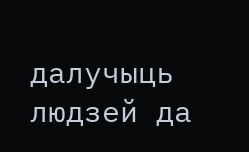далучыць людзей да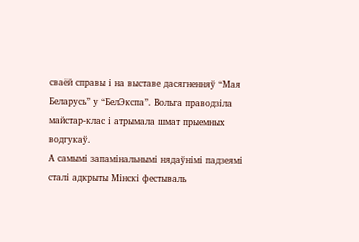сваёй справы і на выставе дасягненняў “Мая Беларусь” у “БелЭкспа”. Вольга праводзіла майстар-клас і атрымала шмат прыемных водгукаў.
А самымі запамінальнымі нядаўнімі падзеямі сталі адкрыты Мінскі фестываль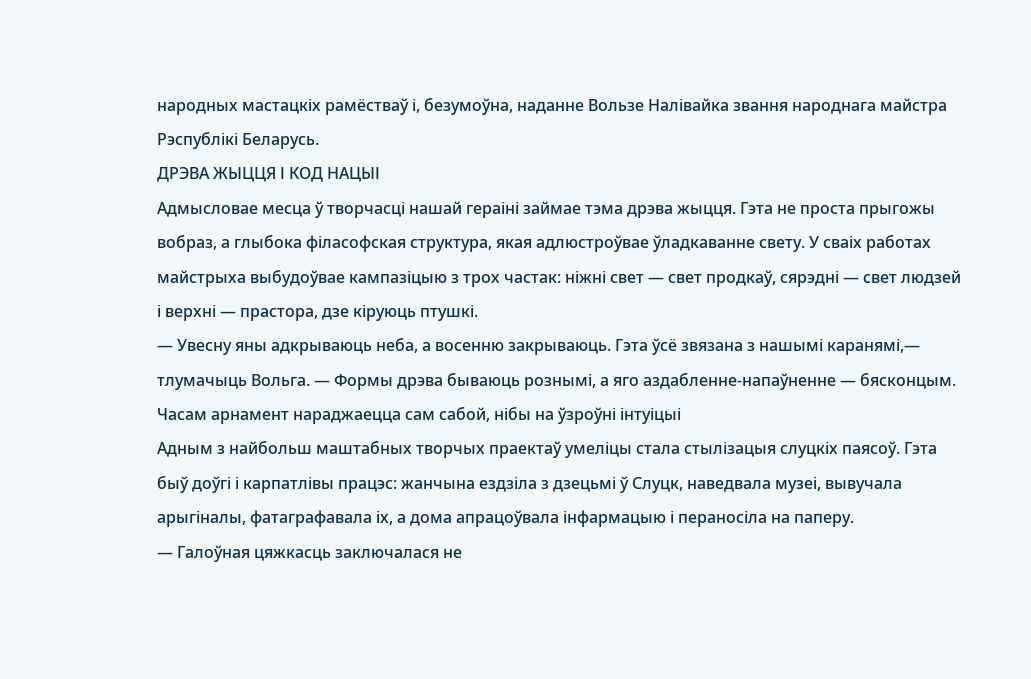народных мастацкіх рамёстваў і, безумоўна, наданне Вользе Налівайка звання народнага майстра Рэспублікі Беларусь.
ДРЭВА ЖЫЦЦЯ І КОД НАЦЫІ
Адмысловае месца ў творчасці нашай гераіні займае тэма дрэва жыцця. Гэта не проста прыгожы вобраз, а глыбока філасофская структура, якая адлюстроўвае ўладкаванне свету. У сваіх работах майстрыха выбудоўвае кампазіцыю з трох частак: ніжні свет — свет продкаў, сярэдні — свет людзей і верхні — прастора, дзе кіруюць птушкі.
— Увесну яны адкрываюць неба, а восенню закрываюць. Гэта ўсё звязана з нашымі каранямі,— тлумачыць Вольга. — Формы дрэва бываюць рознымі, а яго аздабленне-напаўненне — бясконцым. Часам арнамент нараджаецца сам сабой, нібы на ўзроўні інтуіцыі
Адным з найбольш маштабных творчых праектаў умеліцы стала стылізацыя слуцкіх паясоў. Гэта быў доўгі і карпатлівы працэс: жанчына ездзіла з дзецьмі ў Слуцк, наведвала музеі, вывучала арыгіналы, фатаграфавала іх, а дома апрацоўвала інфармацыю і пераносіла на паперу.
— Галоўная цяжкасць заключалася не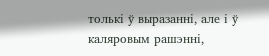толькі ў выразанні, але і ў каляровым рашэнні,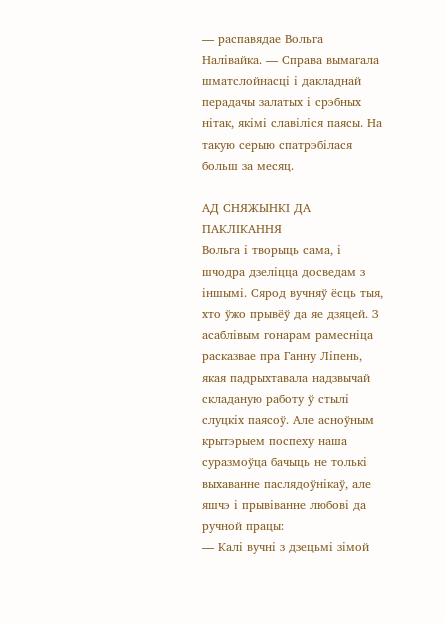— распавядае Вольга Налівайка. — Справа вымагала шматслойнасці і дакладнай перадачы залатых і срэбных нітак, якімі славіліся паясы. На такую серыю спатрэбілася больш за месяц.

АД СНЯЖЫНКІ ДА ПАКЛІКАННЯ
Вольга і творыць сама, і шчодра дзеліцца досведам з іншымі. Сярод вучняў ёсць тыя, хто ўжо прывёў да яе дзяцей. З асаблівым гонарам рамесніца расказвае пра Ганну Ліпень, якая падрыхтавала надзвычай складаную работу ў стылі слуцкіх паясоў. Але асноўным крытэрыем поспеху наша суразмоўца бачыць не толькі выхаванне паслядоўнікаў, але яшчэ і прывіванне любові да ручной працы:
— Калі вучні з дзецьмі зімой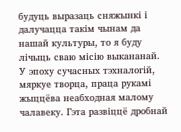будуць выразаць сняжынкі і далучацца такім чынам да нашай культуры, то я буду лічыць сваю місію выкананай.
У эпоху сучасных тэхналогій, мяркуе творца, праца рукамі жыццёва неабходная малому чалавеку. Гэта развіццё дробнай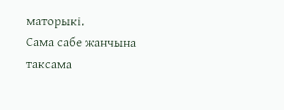маторыкі.
Сама сабе жанчына таксама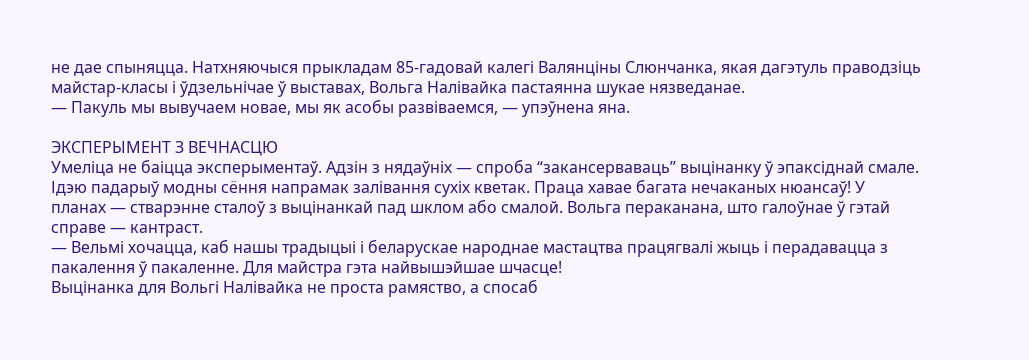не дае спыняцца. Натхняючыся прыкладам 85-гадовай калегі Валянціны Слюнчанка, якая дагэтуль праводзіць майстар-класы і ўдзельнічае ў выставах, Вольга Налівайка пастаянна шукае нязведанае.
— Пакуль мы вывучаем новае, мы як асобы развіваемся, — упэўнена яна.

ЭКСПЕРЫМЕНТ З ВЕЧНАСЦЮ
Умеліца не баіцца эксперыментаў. Адзін з нядаўніх — спроба “закансерваваць” выцінанку ў эпаксіднай смале. Ідэю падарыў модны сёння напрамак залівання сухіх кветак. Праца хавае багата нечаканых нюансаў! У планах — стварэнне сталоў з выцінанкай пад шклом або смалой. Вольга пераканана, што галоўнае ў гэтай справе — кантраст.
— Вельмі хочацца, каб нашы традыцыі і беларускае народнае мастацтва працягвалі жыць і перадавацца з пакалення ў пакаленне. Для майстра гэта найвышэйшае шчасце!
Выцінанка для Вольгі Налівайка не проста рамяство, а спосаб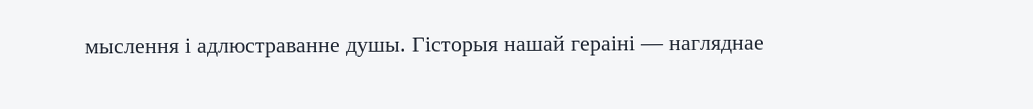мыслення і адлюстраванне душы. Гісторыя нашай гераіні — нагляднае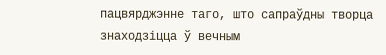пацвярджэнне таго, што сапраўдны творца знаходзіцца ў вечным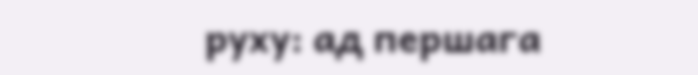руху: ад першага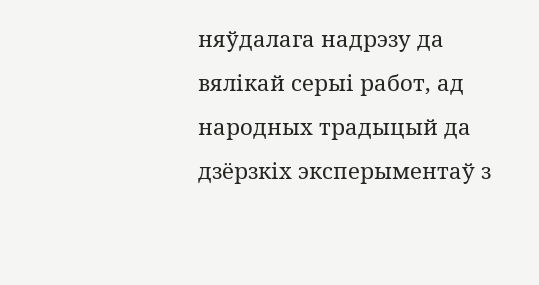няўдалага надрэзу да вялікай серыі работ, ад народных традыцый да дзёрзкіх эксперыментаў з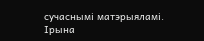сучаснымі матэрыяламі.
Ірына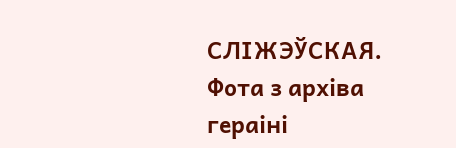СЛІЖЭЎСКАЯ. Фота з архіва гераіні